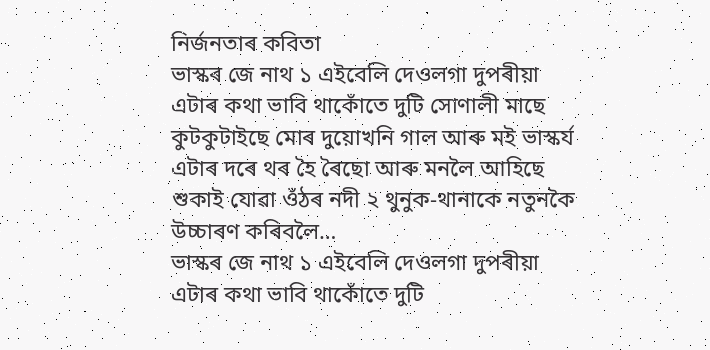নিৰ্জনতাৰ কবিতা
ভাস্কৰ জে নাথ ১ এইবেলি দেওলগা দুপৰীয়া এটাৰ কথা ভাবি থাকোঁতে দুটি সোণালী মাছে কুটকুটাইছে মোৰ দুয়োখনি গাল আৰু মই ভাস্কৰ্য এটাৰ দৰে থৰ হৈ ৰৈছো আৰু মনলৈ আহিছে শুকাই যোৱা ওঁঠৰ নদী ২ থুনুক-থানাকে নতুনকৈ উচ্চাৰণ কৰিবলৈ…
ভাস্কৰ জে নাথ ১ এইবেলি দেওলগা দুপৰীয়া এটাৰ কথা ভাবি থাকোঁতে দুটি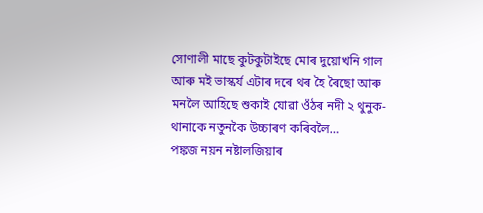সোণালী মাছে কুটকুটাইছে মোৰ দুয়োখনি গাল আৰু মই ভাস্কৰ্য এটাৰ দৰে থৰ হৈ ৰৈছো আৰু মনলৈ আহিছে শুকাই যোৱা ওঁঠৰ নদী ২ থুনুক-থানাকে নতুনকৈ উচ্চাৰণ কৰিবলৈ…
পঙ্কজ নয়ন নষ্টালজিয়াৰ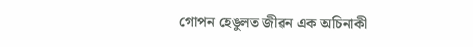গোপন হেঙুলত জীৱন এক অচিনাকী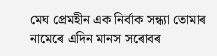মেঘ প্ৰেমহীন এক নিৰ্বাক সন্ধ্যা তোমাৰ নামেৰে এদিন মানস সৰোবৰ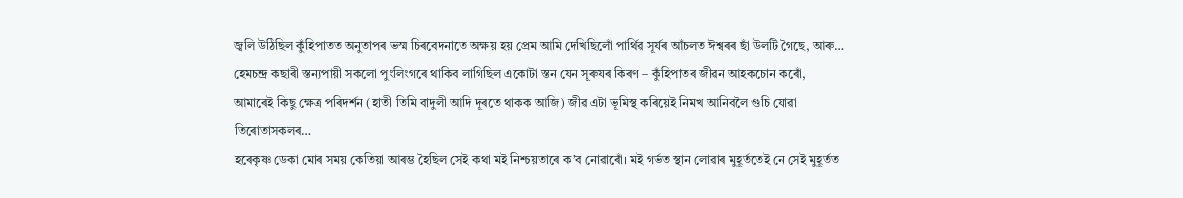জ্বলি উঠিছিল কুঁহিপাতত অনুতাপৰ ভস্ম চিৰবেদনাতে অক্ষয় হয় প্ৰেম আমি দেখিছিলোঁ পাৰ্থিৱ সূৰ্যৰ আঁচলত ঈশ্বৰৰ ছাঁ উলটি গৈছে, আৰু…
হেমচন্দ্ৰ কছাৰী স্তন্যপায়ী সকলো পুংলিংগৰে থাকিব লাগিছিল একোটা স্তন যেন সূৰুযৰ কিৰণ – কুঁহিপাতৰ জীৱন আহকচোন কৰোঁ, আমাৰেই কিছু ক্ষেত্ৰ পৰিদৰ্শন (হাতী তিমি বাদুলী আদি দূৰতে থাকক আজি) জীৱ এটা ভূমিস্থ কৰিয়েই নিমখ আনিবলৈ গুচি যোৱা তিৰোতাসকলৰ…
হৰেকৃষ্ণ ডেকা মোৰ সময় কেতিয়া আৰম্ভ হৈছিল সেই কথা মই নিশ্চয়তাৰে ক’ব নোৱাৰোঁ। মই গৰ্ভত স্থান লোৱাৰ মুহূৰ্ততেই নে সেই মুহূৰ্তত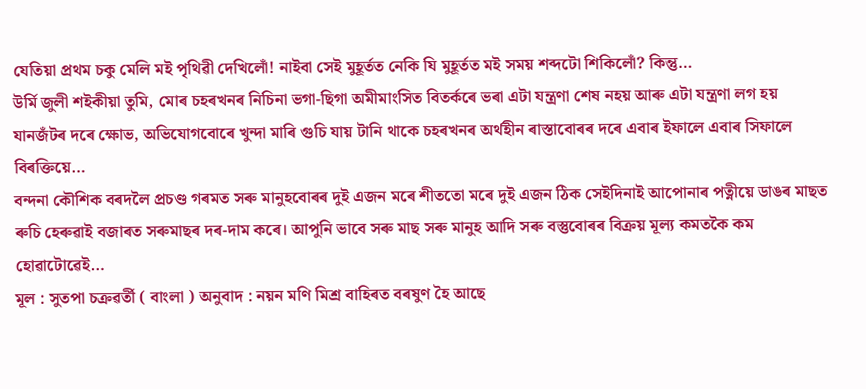যেতিয়া প্ৰথম চকু মেলি মই পৃথিৱী দেখিলোঁ! নাইবা সেই মুহূৰ্তত নেকি যি মুহূৰ্তত মই সময় শব্দটো শিকিলোঁ? কিন্তু…
উৰ্মি জুলী শইকীয়া তুমি, মোৰ চহৰখনৰ নিচিনা ভগা-ছিগা অমীমাংসিত বিতৰ্কৰে ভৰা এটা যন্ত্ৰণা শেষ নহয় আৰু এটা যন্ত্ৰণা লগ হয় যানজঁটৰ দৰে ক্ষোভ, অভিযোগবোৰে খুন্দা মাৰি গুচি যায় টানি থাকে চহৰখনৰ অৰ্থহীন ৰাস্তাবোৰৰ দৰে এবাৰ ইফালে এবাৰ সিফালে বিৰক্তিয়ে…
বন্দনা কৌশিক বৰদলৈ প্ৰচণ্ড গৰমত সৰু মানুহবোৰৰ দুই এজন মৰে শীততো মৰে দুই এজন ঠিক সেইদিনাই আপোনাৰ পত্নীয়ে ডাঙৰ মাছত ৰুচি হেৰুৱাই বজাৰত সৰুমাছৰ দৰ-দাম কৰে। আপুনি ভাবে সৰু মাছ সৰু মানুহ আদি সৰু বস্তুবোৰৰ বিক্ৰয় মূল্য কমতকৈ কম হোৱাটোৱেই…
মূল : সুতপা চক্ৰৱৰ্তী ( বাংলা ) অনুবাদ : নয়ন মণি মিশ্ৰ বাহিৰত বৰষুণ হৈ আছে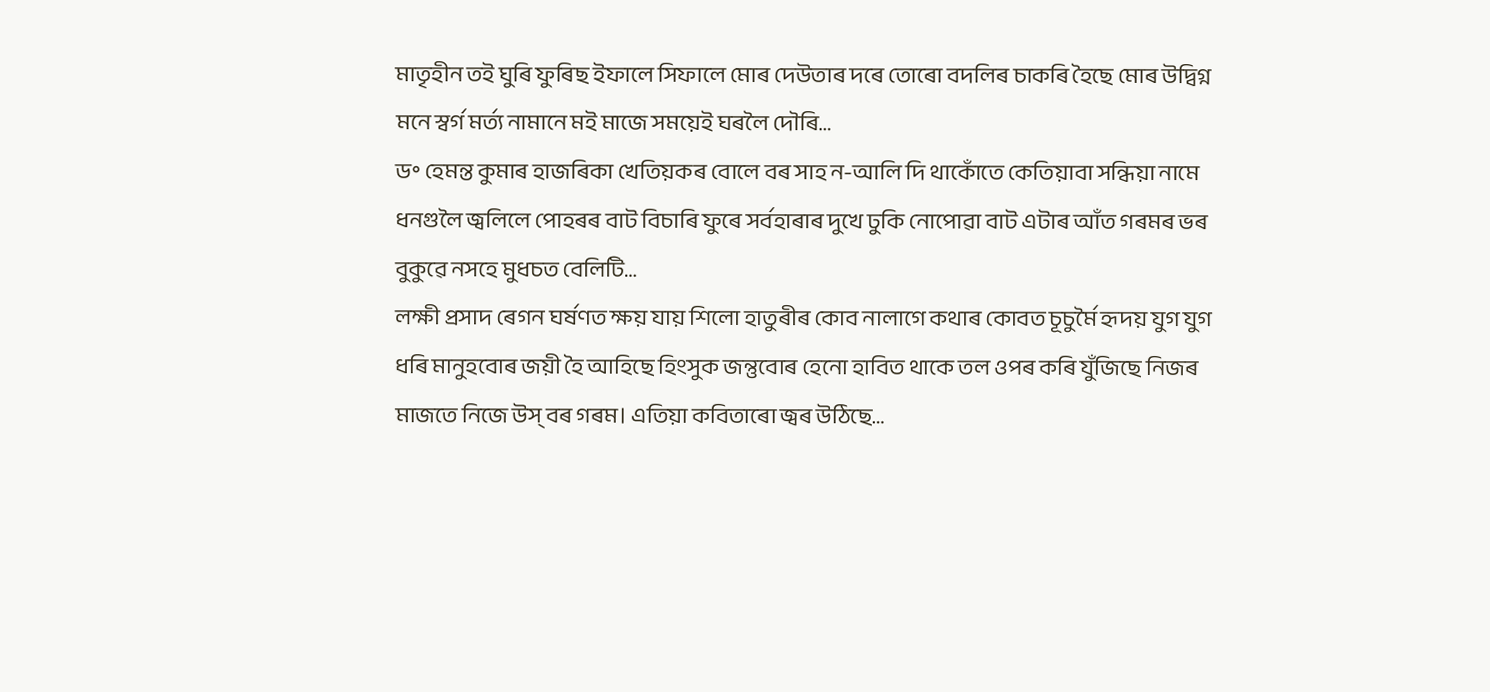মাতৃহীন তই ঘুৰি ফুৰিছ ইফালে সিফালে মোৰ দেউতাৰ দৰে তোৰো বদলিৰ চাকৰি হৈছে মোৰ উদ্বিগ্ন মনে স্বৰ্গ মৰ্ত্য নামানে মই মাজে সময়েই ঘৰলৈ দৌৰি…
ড॰ হেমন্ত কুমাৰ হাজৰিকা খেতিয়কৰ বোলে বৰ সাহ ন-আলি দি থাকোঁতে কেতিয়াবা সন্ধিয়া নামে ধনগুলৈ জ্বলিলে পোহৰৰ বাট বিচাৰি ফুৰে সৰ্বহাৰাৰ দুখে ঢুকি নোপোৱা বাট এটাৰ আঁত গৰমৰ ভৰ বুকুৱে নসহে মুধচত বেলিটি…
লক্ষী প্ৰসাদ ৰেগন ঘৰ্ষণত ক্ষয় যায় শিলো হাতুৰীৰ কোব নালাগে কথাৰ কোবত চূচুৰ্মৈ হৃদয় যুগ যুগ ধৰি মানুহবোৰ জয়ী হৈ আহিছে হিংসুক জন্তুবোৰ হেনো হাবিত থাকে তল ওপৰ কৰি যুঁজিছে নিজৰ মাজতে নিজে উস্ বৰ গৰম। এতিয়া কবিতাৰো জ্বৰ উঠিছে…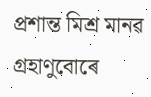প্ৰশান্ত মিশ্ৰ মানৱ গ্ৰহাণুবোৰে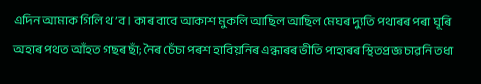এদিন আমাক গিলি থ’ব। কাৰ বাবে আকাশ মুকলি আছিল আছিল মেঘৰ দ্যুতি পথাৰৰ পৰা ঘূৰি অহাৰ পথত আঁহত গছৰ ছাঁ; নৈৰ চেঁচা পৰশ হাবিয়নিৰ এন্ধাৰৰ ভীতি পাহাৰৰ স্থিতপ্ৰজ্ঞ চাৱনি তধা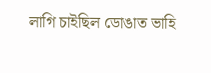লাগি চাইছিল ডোঙাত ভাহি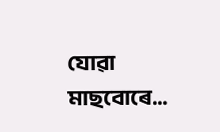যোৱা মাছবোৰে…